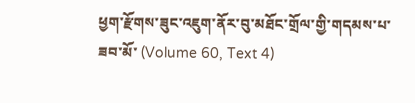ཕྱག་རྫོགས་ཟུང་འཇུག་ནོར་བུ་མཐོང་གྲོལ་གྱི་གདམས་པ་ཟབ་མོ་ (Volume 60, Text 4)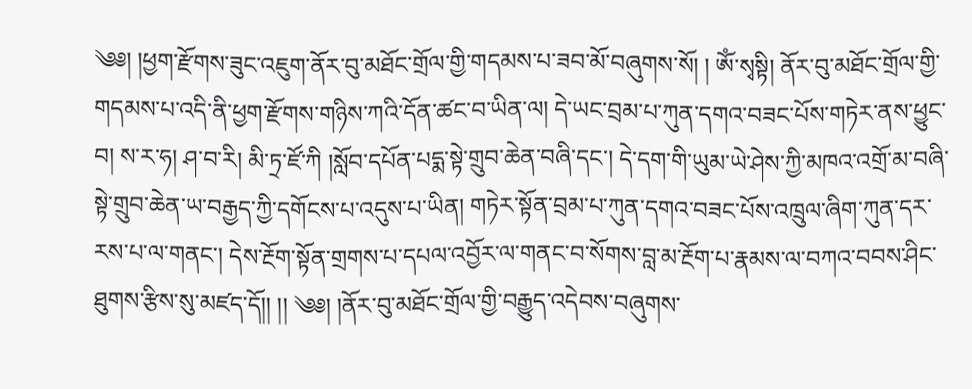༄༅། །ཕྱག་རྫོགས་ཟུང་འཇུག་ནོར་བུ་མཐོང་གྲོལ་གྱི་གདམས་པ་ཟབ་མོ་བཞུགས་སོ། ། ཨོཾ་སྭསྟི། ནོར་བུ་མཐོང་གྲོལ་གྱི་གདམས་པ་འདི་ནི་ཕྱག་རྫོགས་གཉིས་ཀའི་དོན་ཚང་བ་ཡིན་ལ། དེ་ཡང་བྲམ་པ་ཀུན་དགའ་བཟང་པོས་གཏེར་ནས་ཕྱུང་བ། ས་ར་ཧ། ཤ་བ་རི། མི་ཏྲ་ཛོ་ཀི །སློབ་དཔོན་པདྨ་སྟེ་གྲུབ་ཆེན་བཞི་དང་། དེ་དག་གི་ཡུམ་ཡེ་ཤེས་ཀྱི་མཁའ་འགྲོ་མ་བཞི་སྟེ་གྲུབ་ཆེན་ཡ་བརྒྱད་ཀྱི་དགོངས་པ་འདུས་པ་ཡིན། གཏེར་སྟོན་བྲམ་པ་ཀུན་དགའ་བཟང་པོས་འཁྲུལ་ཞིག་ཀུན་དར་རས་པ་ལ་གནང་། དེས་རྔོག་སྟོན་གྲགས་པ་དཔལ་འབྱོར་ལ་གནང་བ་སོགས་བླ་མ་རྔོག་པ་རྣམས་ལ་བཀའ་བབས་ཤིང་ཐུགས་རྩིས་སུ་མཛད་དོ།། །། ༄༅། །ནོར་བུ་མཐོང་གྲོལ་གྱི་བརྒྱུད་འདེབས་བཞུགས་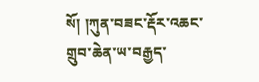སོ། །ཀུན་བཟང་རྡོར་འཆང་གྲུབ་ཆེན་ཡ་བརྒྱད་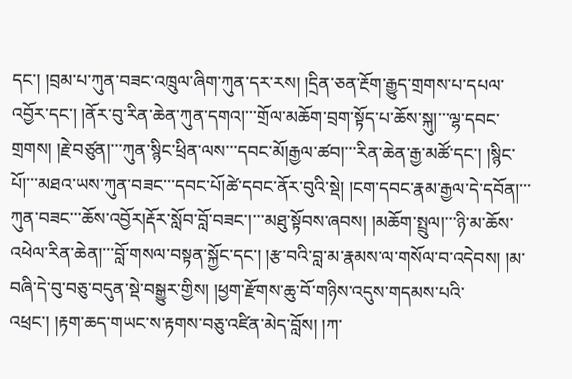དང་། །བྲམ་པ་ཀུན་བཟང་འཁྲུལ་ཞིག་ཀུན་དར་རས། །དྲིན་ཅན་རྔོག་རྒྱུད་གྲགས་པ་དཔལ་འབྱོར་དང་། །ནོར་བུ་རིན་ཆེན་ཀུན་དགའ།་་་གྲོལ་མཆོག་བྲག་སྟོད་པ་ཆོས་སྐུ།་་་ལྷ་དབང་གྲགས། །རྗེ་བཙུན།་་་ཀུན་སྙིང་ཕྲིན་ལས་་་དབང་མོ།རྒྱལ་ཚབ།་་་རིན་ཆེན་རྒྱ་མཚོ་དང་། །སྙིང་པོ།་་་མཐའ་ཡས་ཀུན་བཟང་་་དབང་པོ།ཚེ་དབང་ནོར་བུའི་སྡེ། །ངག་དབང་རྣམ་རྒྱལ་དེ་དབོན།་་་ཀུན་བཟང་་་ཆོས་འབྱོར།རྡོར་སློབ་བློ་བཟང་།་་་མཐུ་སྟོབས་ཞབས། །མཆོག་སྤྲུལ།་་་ཉི་མ་ཆོས་འཕེལ་རིན་ཆེན།་་་བློ་གསལ་བསྟན་སྐྱོང་དང་། །རྩ་བའི་བླ་མ་རྣམས་ལ་གསོལ་བ་འདེབས། །མ་བཞི་དེ་བུ་བཅུ་བདུན་སྡེ་བསྒྱུར་གྱིས། །ཕྱག་རྫོགས་ཆུ་བོ་གཉིས་འདུས་གདམས་པའི་འཕྲང་། །རྟག་ཆད་གཡང་ས་རྟགས་བཅུ་འཛིན་མེད་བློས། །ཀ་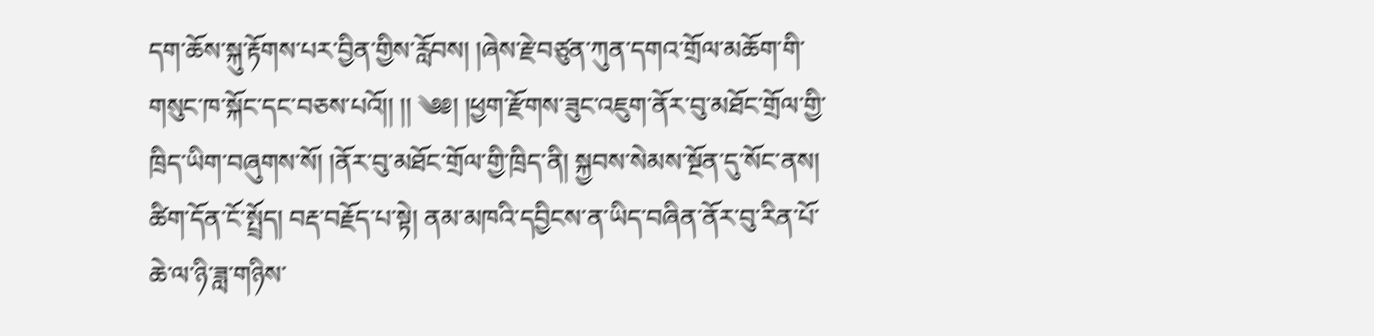དག་ཆོས་སྐུ་རྟོགས་པར་བྱིན་གྱིས་རློབས། །ཞེས་རྗེ་བཙུན་ཀུན་དགའ་གྲོལ་མཆོག་གི་གསུང་ཁ་སྐོང་དང་བཅས་པའོ།། །། ༄༅། །ཕྱག་རྫོགས་ཟུང་འཇུག་ནོར་བུ་མཐོང་གྲོལ་གྱི་ཁྲིད་ཡིག་བཞུགས་སོ། །ནོར་བུ་མཐོང་གྲོལ་གྱི་ཁྲིད་ནི། སྐྱབས་སེམས་སྔོན་དུ་སོང་ནས། ཚིག་དོན་ངོ་སྤྲོད། བརྡ་བརྗོད་པ་སྟེ། ནམ་མཁའི་དབྱིངས་ན་ཡིད་བཞིན་ནོར་བུ་རིན་པོ་ཆེ་ལ་ཉི་ཟླ་གཉིས་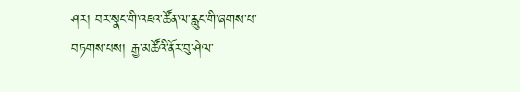ཤར། བར་སྣང་གི་འཇའ་ཚོན་ལ་རླུང་གི་ཞགས་པ་བཏགས་པས། རྒྱ་མཚོའི་ནོར་བུ་ཤེལ་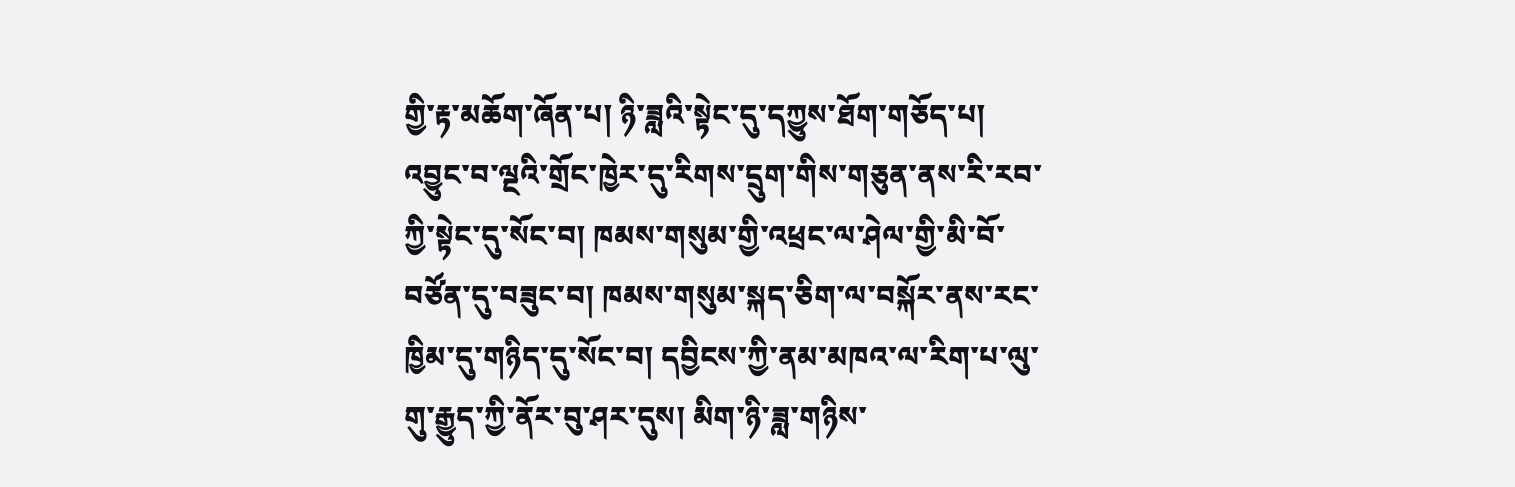གྱི་རྟ་མཆོག་ཞོན་པ། ཉི་ཟླའི་སྟེང་དུ་དཀྱུས་ཐོག་གཅོད་པ། འབྱུང་བ་ལྔའི་གྲོང་ཁྱེར་དུ་རིགས་དྲུག་གིས་གཅུན་ནས་རི་རབ་ཀྱི་སྟེང་དུ་སོང་བ། ཁམས་གསུམ་གྱི་འཕྲང་ལ་ཤེལ་གྱི་མི་བོ་བཙོན་དུ་བཟུང་བ། ཁམས་གསུམ་སྐད་ཅིག་ལ་བསྐོར་ནས་རང་ཁྱིམ་དུ་གཉིད་དུ་སོང་བ། དབྱིངས་ཀྱི་ནམ་མཁའ་ལ་རིག་པ་ལུ་གུ་རྒྱུད་ཀྱི་ནོར་བུ་ཤར་དུས། མིག་ཉི་ཟླ་གཉིས་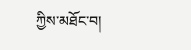ཀྱིས་མཐོང་བ།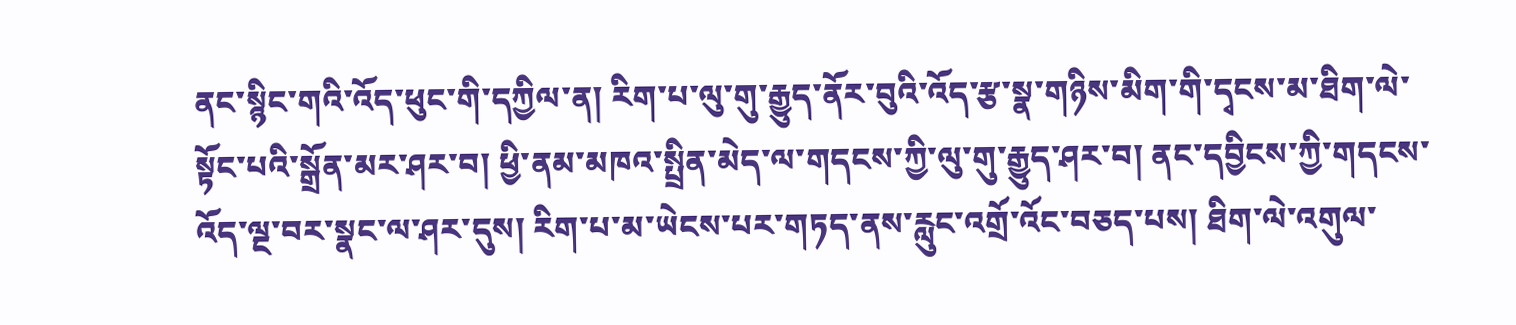ནང་སྙིང་གའི་འོད་ཕུང་གི་དཀྱིལ་ན། རིག་པ་ལུ་གུ་རྒྱུད་ནོར་བུའི་འོད་རྩ་སྣ་གཉིས་མིག་གི་དྭངས་མ་ཐིག་ལེ་སྟོང་པའི་སྒྲོན་མར་ཤར་བ། ཕྱི་ནམ་མཁའ་སྤྲིན་མེད་ལ་གདངས་ཀྱི་ལུ་གུ་རྒྱུད་ཤར་བ། ནང་དབྱིངས་ཀྱི་གདངས་འོད་ལྔ་བར་སྣང་ལ་ཤར་དུས། རིག་པ་མ་ཡེངས་པར་གཏད་ནས་རླུང་འགྲོ་འོང་བཅད་པས། ཐིག་ལེ་འགུལ་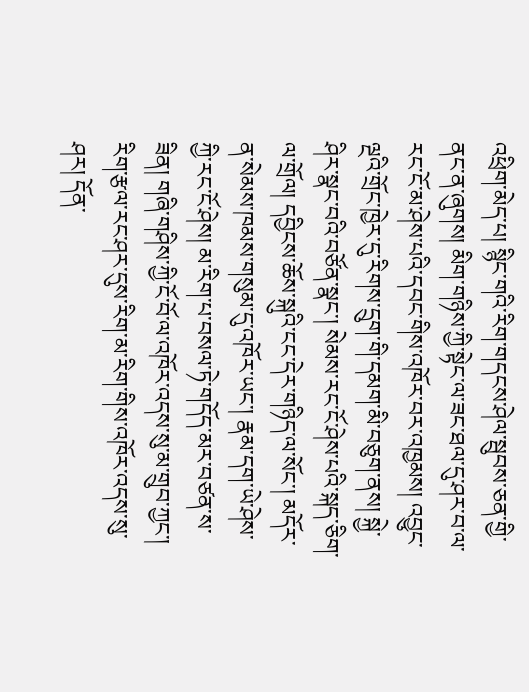འཕྲིག་མེད་པ། སྙིང་གའི་རིག་གདངས་ཤེལ་སྦུབས་ཅན་གྱི་ནང་ན་ཞུགས། མིག་གཉིས་ཀྱི་སྟེང་ལ་ཟང་ཐལ་དུ་ཤར་བ་ལ་རང་ངོ་མ་ཤེས་པའི་དབང་གིས་འཁོར་བར་འཁྱམས། འབྱུང་ལྔའི་གྲོང་ཁྱེར་དུ་རིགས་དྲུག་གི་དམག་མི་བཅུག་ནས། སྐྱེ་ཤིར་སྣང་བའི་བཙོན་སྣང་། སེམས་རང་ངོ་ཤེས་པའི་སྐད་ཅིག་ལ་གྲོལ། དབྱིངས་ཆོས་སྐུའི་ངང་དེར་གཉིད་ལ་སོང་། མདོར་ན་སེམས་ཁམས་གསུམ་དུ་འཁོར་ཡང་། རྣམ་དག་ཡེ་ཤེས་ཀྱི་རང་ངོ་ཤེས། མ་རིག་པ་བསལ་ཏེ་གདོད་མར་བཙན་ས་ཟིན། གཞི་གཤིས་ཀྱི་ངོ་བོ་ལ་འཁོར་འདས་སུ་མ་གྲུབ་ཀྱང་། རིག་རྩལ་རང་ཤར་དུས་རིག་མ་རིག་གིས་འཁོར་འདས་སུ་ཤར། དོན་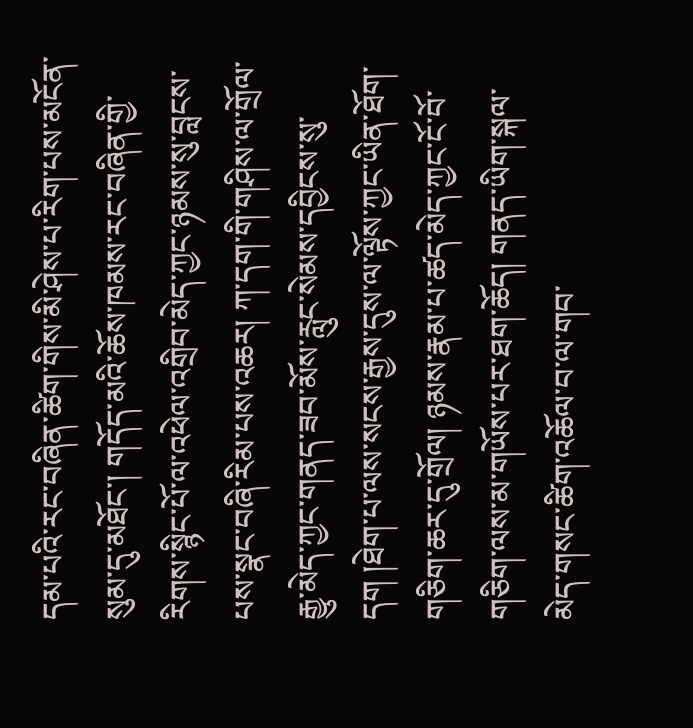དམ་པའི་རང་བཞིན་ཚིག་གིས་མི་ཤེས་པ་རིག་པས་མངོན་སུམ་དུ་མཐོང་། གདོད་མའི་ཆོས་ཁམས་རང་བཞིན་གྱི་རིགས་སྙིང་པོ་ལ་འཕེལ་འགྲིབ་མེད་ཀྱང་ཉམས་སུ་བླངས་པས་སྣང་བཞི་རིམ་པས་འཆར། ཀ་དག་གི་གཤིས་ལ་གྲོལ་རྒྱུ་མེད་ཀྱང་གནད་ཟབ་མོས་རླུང་སེམས་དབྱིངས་སུ་དག །ཐེག་པ་ལས་སངས་རྒྱས་དུས་ལ་ལྟོས་ཀྱང་ཡིན་ཐོག་གཅིག་ཆར་དུ་གྲོལ། ཉམས་རྣམ་པ་ཚད་མེད་ཀྱང་ངོ་བོ་གཅིག་ལས་མ་གཡོས་པར་ཐག་ཆོད། གནད་ཡིག་སྐལ་མེད་གསང་ཚིག་འཆོལ་བ་ལ་གབ་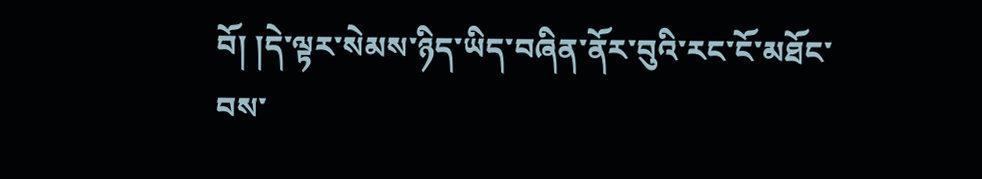བོ། །དེ་ལྟར་སེམས་ཉིད་ཡིད་བཞིན་ནོར་བུའི་རང་ངོ་མཐོང་བས་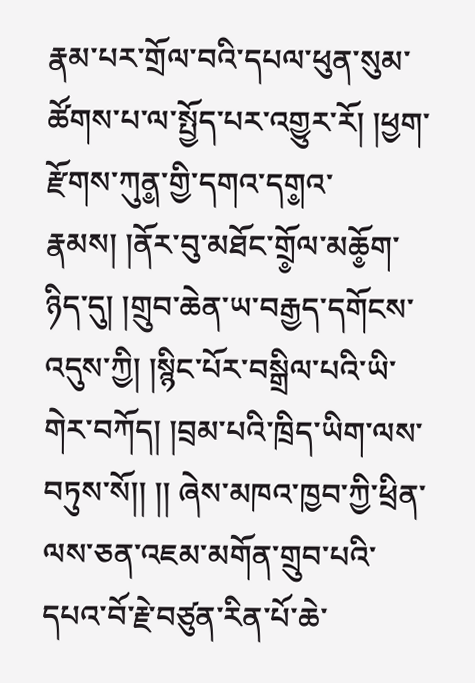རྣམ་པར་གྲོལ་བའི་དཔལ་ཕུན་སུམ་ཚོགས་པ་ལ་སྤྱོད་པར་འགྱུར་རོ། །ཕྱག་རྫོགས་ཀུན༵་གྱི་དགའ་དག༵འ་རྣམས། །ནོར་བུ་མཐོང་གྲོ༵ལ་མཆོ༵ག་ཉིད་དུ། །གྲུབ་ཆེན་ཡ་བརྒྱད་དགོངས་འདུས་ཀྱི། །སྙིང་པོར་བསྒྲིལ་པའི་ཡི་གེར་བཀོད། །བྲམ་པའི་ཁྲིད་ཡིག་ལས་བཏུས་སོ།། །། ཞེས་མཁའ་ཁྱབ་ཀྱི་ཕྲིན་ལས་ཅན་འཇམ་མགོན་གྲུབ་པའི་དཔའ་བོ་རྗེ་བཙུན་རིན་པོ་ཆེ་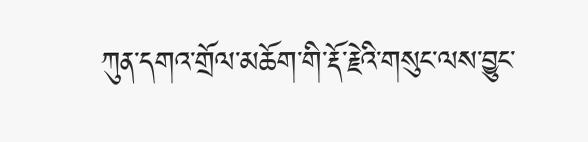ཀུན་དགའ་གྲོལ་མཆོག་གི་རྡོ་རྗེའི་གསུང་ལས་བྱུང་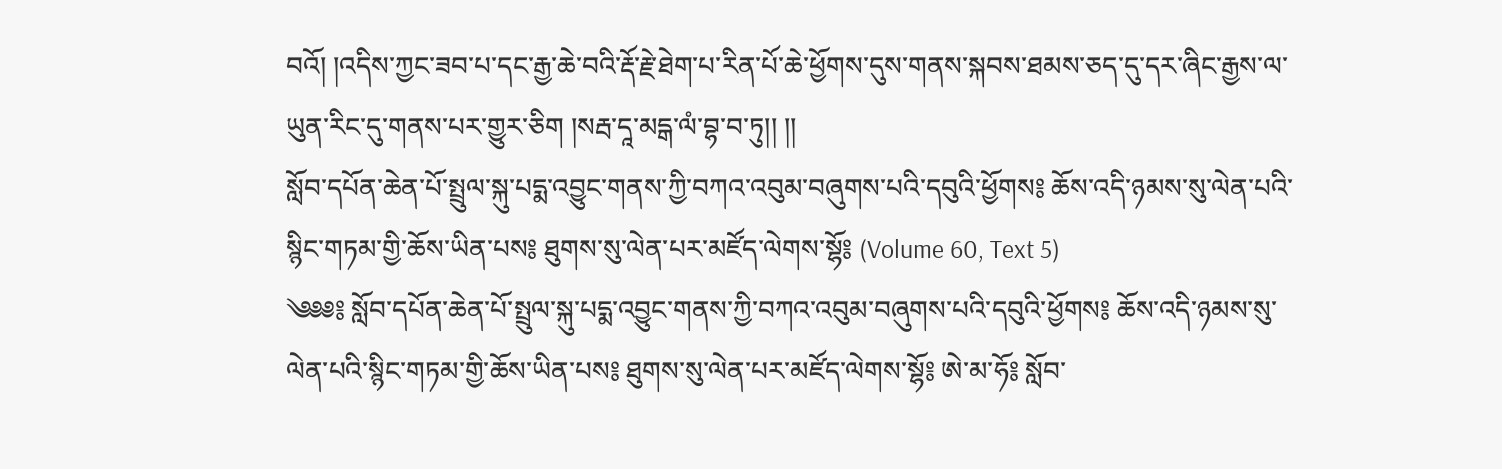བའོ། །འདིས་ཀྱང་ཟབ་པ་དང་རྒྱ་ཆེ་བའི་རྡོ་རྗེ་ཐེག་པ་རིན་པོ་ཆེ་ཕྱོགས་དུས་གནས་སྐབས་ཐམས་ཅད་དུ་དར་ཞིང་རྒྱས་ལ་ཡུན་རིང་དུ་གནས་པར་གྱུར་ཅིག །སརྦ་དཱ་མདྒ་ལཾ་བྷ་བ་ཏུ།། །།
སློབ་དཔོན་ཆེན་པོ་སྤྲུལ་སྐུ་པདྨ་འབྱུང་གནས་ཀྱི་བཀའ་འབུམ་བཞུགས་པའི་དབུའི་ཕྱོགས༔ ཆོས་འདི་ཉམས་སུ་ལེན་པའི་སྙིང་གཏམ་གྱི་ཆོས་ཡིན་པས༔ ཐུགས་སུ་ལེན་པར་མཛོད་ལེགས་སྷོ༔ (Volume 60, Text 5)
༄༅༅༔ སློབ་དཔོན་ཆེན་པོ་སྤྲུལ་སྐུ་པདྨ་འབྱུང་གནས་ཀྱི་བཀའ་འབུམ་བཞུགས་པའི་དབུའི་ཕྱོགས༔ ཆོས་འདི་ཉམས་སུ་ལེན་པའི་སྙིང་གཏམ་གྱི་ཆོས་ཡིན་པས༔ ཐུགས་སུ་ལེན་པར་མཛོད་ལེགས་སྷོ༔ ཨེ་མ་ཧོ༔ སློབ་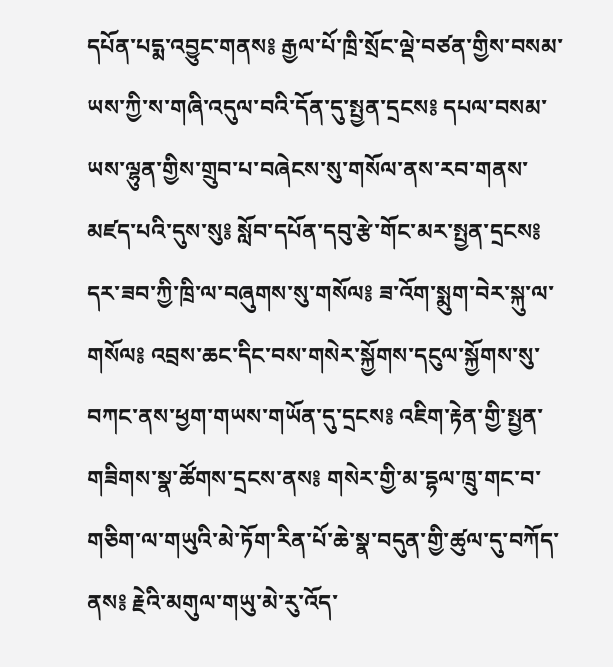དཔོན་པདྨ་འབྱུང་གནས༔ རྒྱལ་པོ་ཁྲི་སྲོང་ལྡེ་བཙན་གྱིས་བསམ་ཡས་ཀྱི་ས་གཞི་འདུལ་བའི་དོན་དུ་སྤྱན་དྲངས༔ དཔལ་བསམ་ཡས་ལྷུན་གྱིས་གྲུབ་པ་བཞེངས་སུ་གསོལ་ནས་རབ་གནས་མཛད་པའི་དུས་སུ༔ སློབ་དཔོན་དབུ་རྩེ་གོང་མར་སྤྱན་དྲངས༔ དར་ཟབ་ཀྱི་ཁྲི་ལ་བཞུགས་སུ་གསོལ༔ ཟ་འོག་སྨུག་བེར་སྐུ་ལ་གསོལ༔ འབྲས་ཆང་དིང་བས་གསེར་སྐྱོགས་དངུལ་སྐྱོགས་སུ་བཀང་ནས་ཕྱག་གཡས་གཡོན་དུ་དྲངས༔ འཇིག་རྟེན་གྱི་སྤྱན་གཟིགས་སྣ་ཚོགས་དྲངས་ནས༔ གསེར་གྱི་མ་དྷལ་ཁྲུ་གང་བ་གཅིག་ལ་གཡུའི་མེ་ཏོག་རིན་པོ་ཆེ་སྣ་བདུན་གྱི་ཚུལ་དུ་བཀོད་ནས༔ རྗེའི་མགུལ་གཡུ་མེ་རུ་འོད་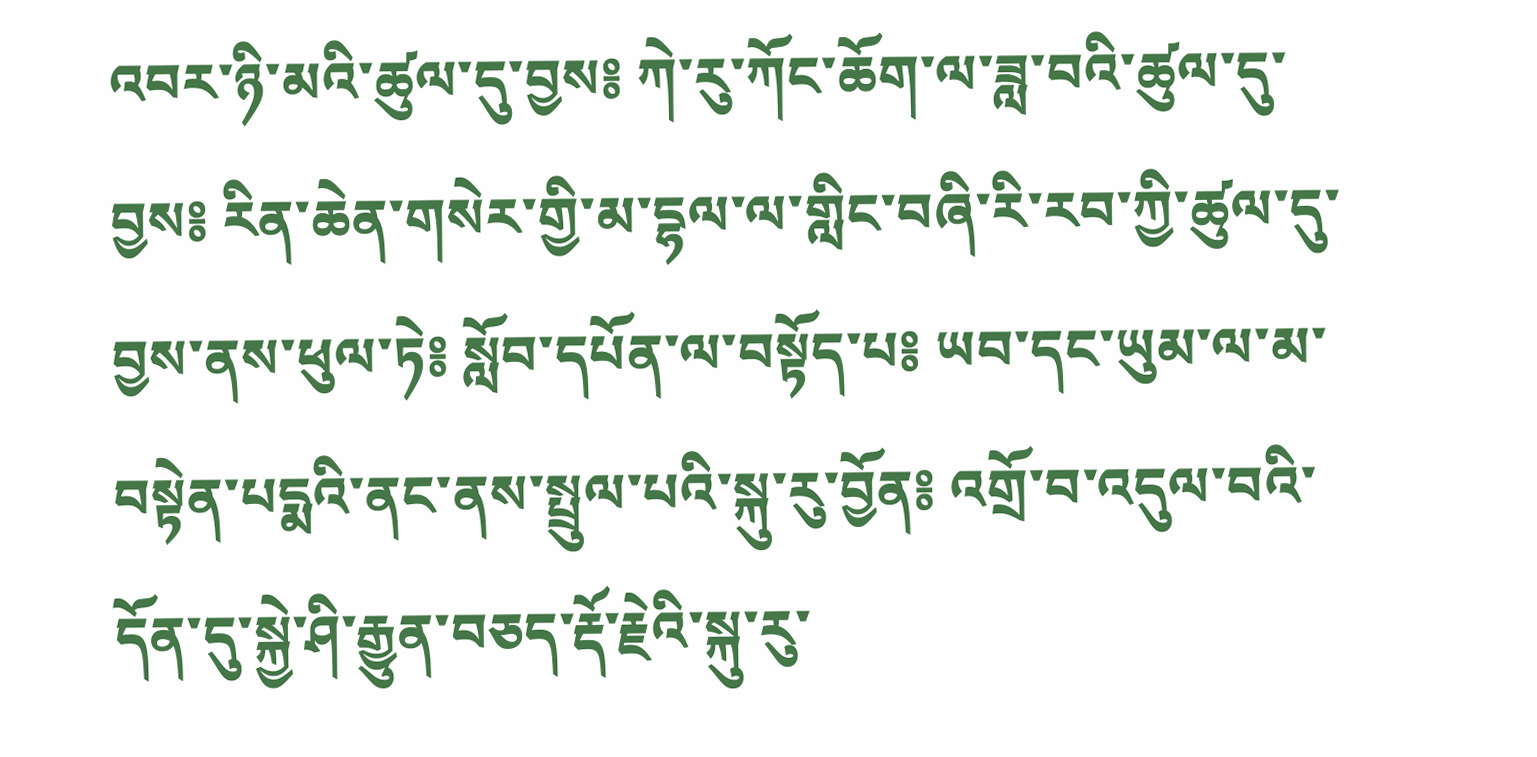འབར་ཉི་མའི་ཚུལ་དུ་བྱས༔ ཀེ་རུ་ཀོང་ཆོག་ལ་ཟླ་བའི་ཚུལ་དུ་བྱས༔ རིན་ཆེན་གསེར་གྱི་མ་དྷལ་ལ་གླིང་བཞི་རི་རབ་ཀྱི་ཚུལ་དུ་བྱས་ནས་ཕུལ་ཏེ༔ སློབ་དཔོན་ལ་བསྟོད་པ༔ ཡབ་དང་ཡུམ་ལ་མ་བསྟེན་པདྨའི་ནང་ནས་སྤྲུལ་པའི་སྐུ་རུ་བྱོན༔ འགྲོ་བ་འདུལ་བའི་དོན་དུ་སྐྱེ་ཤི་རྒྱུན་བཅད་རྡོ་རྗེའི་སྐུ་རུ་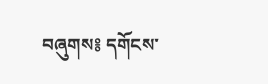བཞུགས༔ དགོངས་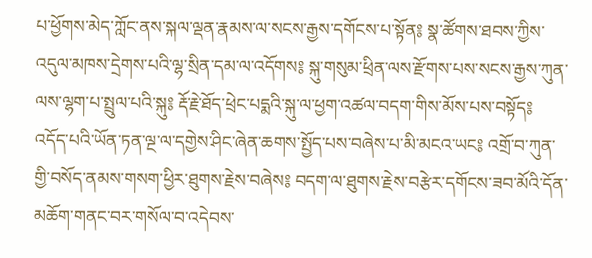པ་ཕྱོགས་མེད་ཀློང་ནས་སྐལ་ལྡན་རྣམས་ལ་སངས་རྒྱས་དགོངས་པ་སྟོན༔ སྣ་ཚོགས་ཐབས་ཀྱིས་འདུལ་མཁས་དྲེགས་པའི་ལྷ་སྲིན་དམ་ལ་འདོགས༔ སྐུ་གསུམ་ཕྲིན་ལས་རྫོགས་པས་སངས་རྒྱས་ཀུན་ལས་ལྷག་པ་སྤྲུལ་པའི་སྐུ༔ རྡོ་རྗེ་ཐོད་ཕྲེང་པདྨའི་སྐུ་ལ་ཕྱག་འཚལ་བདག་གིས་མོས་པས་བསྟོད༔ འདོད་པའི་ཡོན་ཏན་ལྔ་ལ་དགྱེས་ཤིང་ཞེན་ཆགས་སྤྱོད་པས་བཞེས་པ་མི་མངའ་ཡང༔ འགྲོ་བ་ཀུན་གྱི་བསོད་ནམས་གསག་ཕྱིར་ཐུགས་རྗེས་བཞེས༔ བདག་ལ་ཐུགས་རྗེས་བརྩེར་དགོངས་ཟབ་མོའི་དོན་མཆོག་གནང་བར་གསོལ་བ་འདེབས་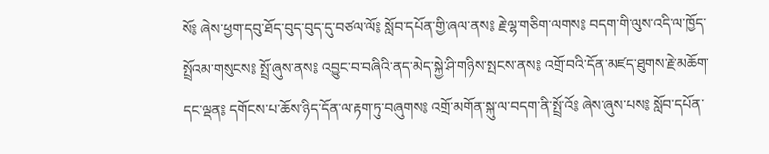སོ༔ ཞེས་ཕྱག་དབུ་ཐོད་བུད་བུད་དུ་བཙལ་ལོ༔ སློབ་དཔོན་གྱི་ཞལ་ནས༔ རྗེ་ལྷ་གཅིག་ལགས༔ བདག་གི་ལུས་འདི་ལ་ཁྱོད་སྤྲོའམ་གསུངས༔ སྤྲོ་ཞུས་ནས༔ འབྱུང་བ་བཞིའི་ནད་མེད་སྐྱེ་ཤི་གཉིས་སྤངས་ནས༔ འགྲོ་བའི་དོན་མཛད་ཐུགས་རྗེ་མཆོག་དང་ལྡན༔ དགོངས་པ་ཆོས་ཉིད་དོན་ལ་རྟག་ཏུ་བཞུགས༔ འགྲོ་མགོན་སྐུ་ལ་བདག་ནི་སྤྲོ་འོ༔ ཞེས་ཞུས་པས༔ སློབ་དཔོན་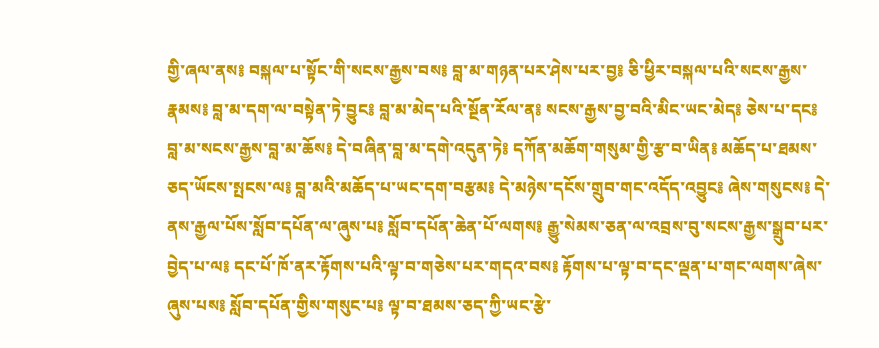གྱི་ཞལ་ནས༔ བསྐལ་པ་སྟོང་གི་སངས་རྒྱས་བས༔ བླ་མ་གཉན་པར་ཤེས་པར་བྱ༔ ཅི་ཕྱིར་བསྐལ་པའི་སངས་རྒྱས་རྣམས༔ བླ་མ་དག་ལ་བསྟེན་ཏེ་བྱུང༔ བླ་མ་མེད་པའི་སྔོན་རོལ་ན༔ སངས་རྒྱས་བྱ་བའི་མིང་ཡང་མེད༔ ཅེས་པ་དང༔ བླ་མ་སངས་རྒྱས་བླ་མ་ཆོས༔ དེ་བཞིན་བླ་མ་དགེ་འདུན་ཏེ༔ དཀོན་མཆོག་གསུམ་གྱི་རྩ་བ་ཡིན༔ མཆོད་པ་ཐམས་ཅད་ཡོངས་སྤངས་ལ༔ བླ་མའི་མཆོད་པ་ཡང་དག་བརྩམ༔ དེ་མཉེས་དངོས་གྲུབ་གང་འདོད་འབྱུང༔ ཞེས་གསུངས༔ དེ་ནས་རྒྱལ་པོས་སློབ་དཔོན་ལ་ཞུས་པ༔ སློབ་དཔོན་ཆེན་པོ་ལགས༔ རྒྱུ་སེམས་ཅན་ལ་འབྲས་བུ་སངས་རྒྱས་སྒྲུབ་པར་བྱེད་པ་ལ༔ དང་པོ་ཁོ་ནར་རྟོགས་པའི་ལྟ་བ་གཅེས་པར་གདའ་བས༔ རྟོགས་པ་ལྟ་བ་དང་ལྡན་པ་གང་ལགས་ཞེས་ཞུས་པས༔ སློབ་དཔོན་གྱིས་གསུང་པ༔ ལྟ་བ་ཐམས་ཅད་ཀྱི་ཡང་རྩེ་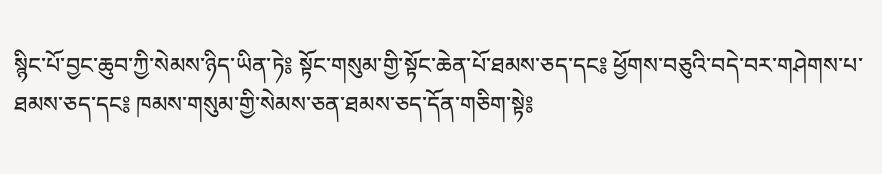སྙིང་པོ་བྱང་ཆུབ་ཀྱི་སེམས་ཉིད་ཡིན་ཏེ༔ སྟོང་གསུམ་གྱི་སྟོང་ཆེན་པོ་ཐམས་ཅད་དང༔ ཕྱོགས་བཅུའི་བདེ་བར་གཤེགས་པ་ཐམས་ཅད་དང༔ ཁམས་གསུམ་གྱི་སེམས་ཅན་ཐམས་ཅད་དོན་གཅིག་སྟེ༔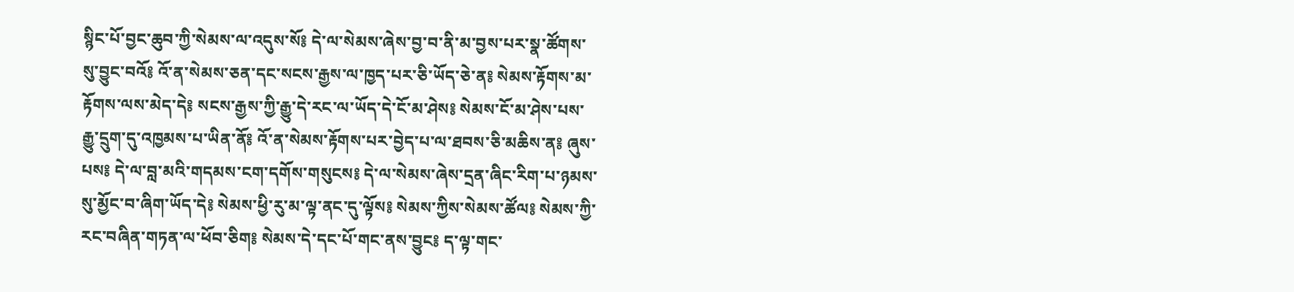སྙིང་པོ་བྱང་ཆུབ་ཀྱི་སེམས་ལ་འདུས་སོ༔ དེ་ལ་སེམས་ཞེས་བྱ་བ་ནི་མ་བྱས་པར་སྣ་ཚོགས་སུ་བྱུང་བའོ༔ འོ་ན་སེམས་ཅན་དང་སངས་རྒྱས་ལ་ཁྱད་པར་ཅི་ཡོད་ཅེ་ན༔ སེམས་རྟོགས་མ་རྟོགས་ལས་མེད་དེ༔ སངས་རྒྱས་ཀྱི་རྒྱུ་དེ་རང་ལ་ཡོད་དེ་ངོ་མ་ཤེས༔ སེམས་ངོ་མ་ཤེས་པས་རྒྱུ་དྲུག་དུ་འཁྱམས་པ་ཡིན་ནོ༔ འོ་ན་སེམས་རྟོགས་པར་བྱེད་པ་ལ་ཐབས་ཅི་མཆིས་ན༔ ཞུས་པས༔ དེ་ལ་བླ་མའི་གདམས་ངག་དགོས་གསུངས༔ དེ་ལ་སེམས་ཞེས་དྲན་ཞིང་རིག་པ་ཉམས་སུ་མྱོང་བ་ཞིག་ཡོད་དེ༔ སེམས་ཕྱི་རུ་མ་ལྟ་ནང་དུ་ལྟོས༔ སེམས་ཀྱིས་སེམས་ཚོལ༔ སེམས་ཀྱི་རང་བཞིན་གཏན་ལ་ཕོབ་ཅིག༔ སེམས་དེ་དང་པོ་གང་ནས་བྱུང༔ ད་ལྟ་གང་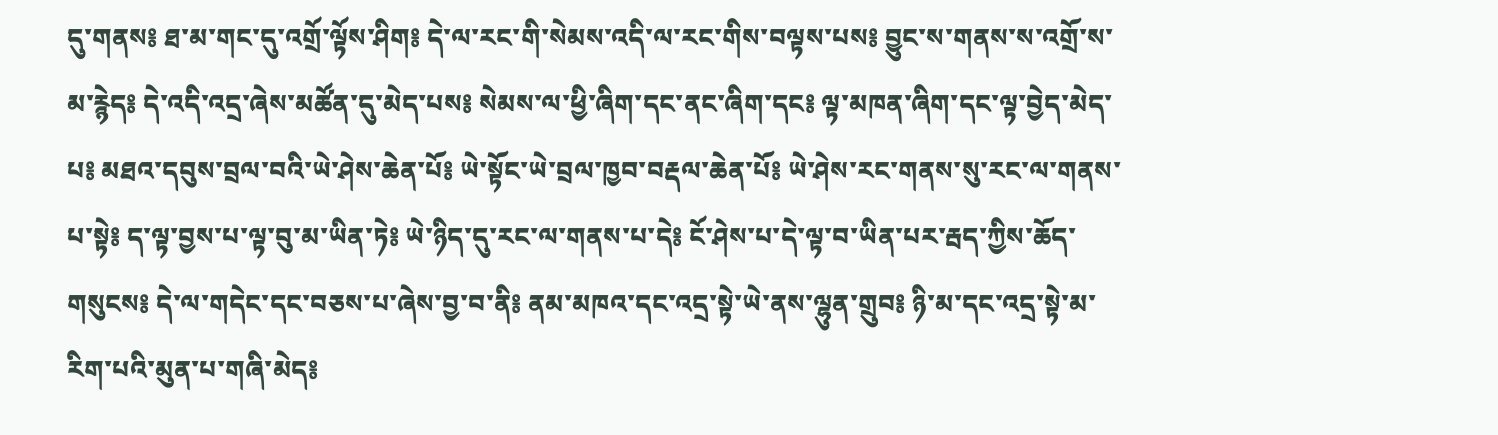དུ་གནས༔ ཐ་མ་གང་དུ་འགྲོ་ལྟོས་ཤིག༔ དེ་ལ་རང་གི་སེམས་འདི་ལ་རང་གིས་བལྟས་པས༔ བྱུང་ས་གནས་ས་འགྲོ་ས་མ་རྙེད༔ དེ་འདི་འདྲ་ཞེས་མཚོན་དུ་མེད་པས༔ སེམས་ལ་ཕྱི་ཞིག་དང་ནང་ཞིག་དང༔ ལྟ་མཁན་ཞིག་དང་ལྟ་བྱེད་མེད་པ༔ མཐའ་དབུས་བྲལ་བའི་ཡེ་ཤེས་ཆེན་པོ༔ ཡེ་སྟོང་ཡེ་བྲལ་ཁྱབ་བརྡལ་ཆེན་པོ༔ ཡེ་ཤེས་རང་གནས་སུ་རང་ལ་གནས་པ་སྟེ༔ ད་ལྟ་བྱས་པ་ལྟ་བུ་མ་ཡིན་ཏེ༔ ཡེ་ཉིད་དུ་རང་ལ་གནས་པ་དེ༔ ངོ་ཤེས་པ་དེ་ལྟ་བ་ཡིན་པར་རྦད་ཀྱིས་ཆོད་གསུངས༔ དེ་ལ་གདེང་དང་བཅས་པ་ཞེས་བྱ་བ་ནི༔ ནམ་མཁའ་དང་འདྲ་སྟེ་ཡེ་ནས་ལྷུན་གྲུབ༔ ཉི་མ་དང་འདྲ་སྟེ་མ་རིག་པའི་མུན་པ་གཞི་མེད༔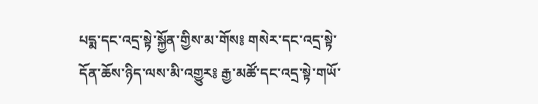པདྨ་དང་འདྲ་སྟེ་སྐྱོན་གྱིས་མ་གོས༔ གསེར་དང་འདྲ་སྟེ་དོན་ཆོས་ཉིད་ལས་མི་འགྱུར༔ རྒྱ་མཚོ་དང་འདྲ་སྟེ་གཡོ་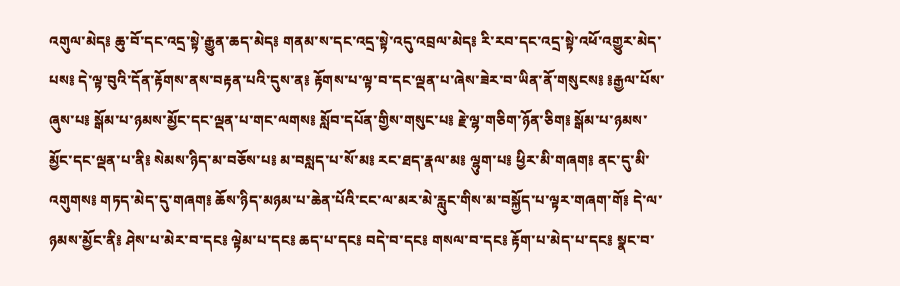འགུལ་མེད༔ ཆུ་བོ་དང་འདྲ་སྟེ་རྒྱུན་ཆད་མེད༔ གནམ་ས་དང་འདྲ་སྟེ་འདུ་འབྲལ་མེད༔ རི་རབ་དང་འདྲ་སྟེ་འཕོ་འགྱུར་མེད་པས༔ དེ་ལྟ་བུའི་དོན་རྟོགས་ནས་བརྟན་པའི་དུས་ན༔ རྟོགས་པ་ལྟ་བ་དང་ལྡན་པ་ཞེས་ཟེར་བ་ཡིན་ནོ་གསུངས༔ ༔རྒྱལ་པོས་ཞུས་པ༔ སྒོམ་པ་ཉམས་མྱོང་དང་ལྡན་པ་གང་ལགས༔ སློབ་དཔོན་གྱིས་གསུང་པ༔ རྗེ་ལྷ་གཅིག་ཉོན་ཅིག༔ སྒོམ་པ་ཉམས་མྱོང་དང་ལྡན་པ་ནི༔ སེམས་ཉིད་མ་བཅོས་པ༔ མ་བསླད་པ་སོ་མ༔ རང་ཐད་རྣལ་མ༔ ལྷུག་པ༔ ཕྱིར་མི་གཞག༔ ནང་དུ་མི་འགུགས༔ གཏད་མེད་དུ་གཞག༔ ཆོས་ཉིད་མཉམ་པ་ཆེན་པོའི་ངང་ལ་མར་མེ་རླུང་གིས་མ་བསྐྱོད་པ་ལྟར་གཞག་གོ༔ དེ་ལ་ཉམས་མྱོང་ནི༔ ཤེས་པ་མེར་བ་དང༔ ལྟེམ་པ་དང༔ ཆད་པ་དང༔ བདེ་བ་དང༔ གསལ་བ་དང༔ རྟོག་པ་མེད་པ་དང༔ སྣང་བ་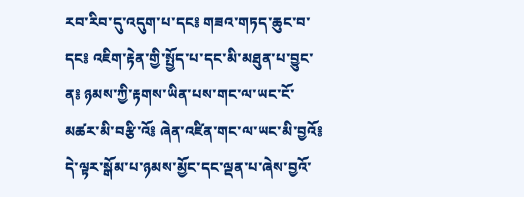རབ་རིབ་དུ་འདུག་པ་དང༔ གཟའ་གཏད་ཆུང་བ་དང༔ འཇིག་རྟེན་གྱི་སྤྱོད་པ་དང་མི་མཐུན་པ་བྱུང་ན༔ ཉམས་ཀྱི་རྟགས་ཡིན་པས་གང་ལ་ཡང་ངོ་མཚར་མི་བརྩི་འོ༔ ཞེན་འཛིན་གང་ལ་ཡང་མི་བྱའོ༔ དེ་ལྟར་སྒོམ་པ་ཉམས་མྱོང་དང་ལྡན་པ་ཞེས་བྱའོ་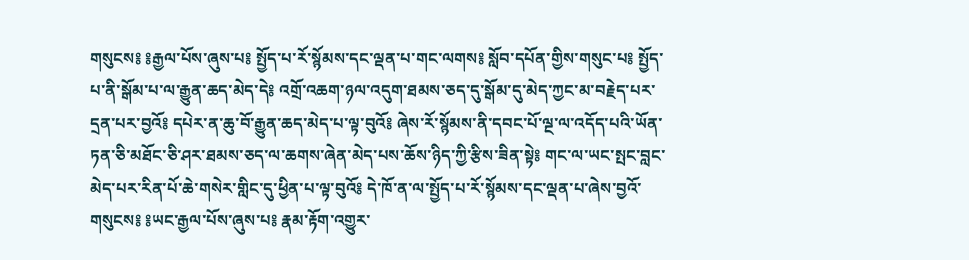གསུངས༔ ༔རྒྱལ་པོས་ཞུས་པ༔ སྤྱོད་པ་རོ་སྙོམས་དང་ལྡན་པ་གང་ལགས༔ སློབ་དཔོན་གྱིས་གསུང་པ༔ སྤྱོད་པ་ནི་སྒོམ་པ་ལ་རྒྱུན་ཆད་མེད་དེ༔ འགྲོ་འཆག་ཉལ་འདུག་ཐམས་ཅད་དུ་སྒོམ་དུ་མེད་ཀྱང་མ་བརྗེད་པར་དྲན་པར་བྱའོ༔ དཔེར་ན་ཆུ་བོ་རྒྱུན་ཆད་མེད་པ་ལྟ་བུའོ༔ ཞེས་རོ་སྙོམས་ནི་དབང་པོ་ལྔ་ལ་འདོད་པའི་ཡོན་ཏན་ཅི་མཐོང་ཅི་ཤར་ཐམས་ཅད་ལ་ཆགས་ཞེན་མེད་པས་ཆོས་ཉིད་ཀྱི་རྩིས་ཟིན་སྟེ༔ གང་ལ་ཡང་སྤང་བླང་མེད་པར་རིན་པོ་ཆེ་གསེར་གླིང་དུ་ཕྱིན་པ་ལྟ་བུའོ༔ དེ་ཁོ་ན་ལ་སྤྱོད་པ་རོ་སྙོམས་དང་ལྡན་པ་ཞེས་བྱའོ་གསུངས༔ ༔ཡང་རྒྱལ་པོས་ཞུས་པ༔ རྣམ་རྟོག་འགྱུར་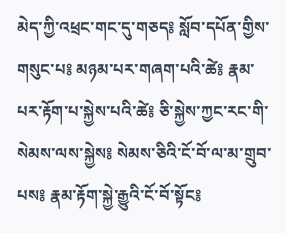མེད་ཀྱི་འཕྲང་གང་དུ་གཅད༔ སློབ་དཔོན་གྱིས་གསུང་པ༔ མཉམ་པར་གཞག་པའི་ཚེ༔ རྣམ་པར་རྟོག་པ་སྐྱེས་པའི་ཚེ༔ ཅི་སྐྱེས་ཀྱང་རང་གི་སེམས་ལས་སྐྱེས༔ སེམས་ཅིའི་ངོ་བོ་ལ་མ་གྲུབ་པས༔ རྣམ་རྟོག་སྐྱེ་རྒྱུའི་ངོ་བོ་སྟོང༔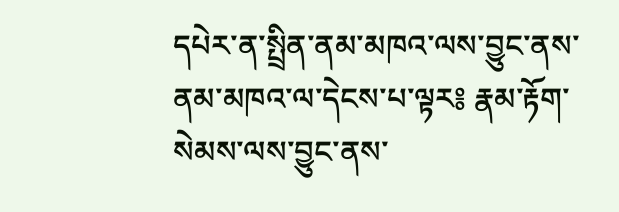དཔེར་ན་སྤྲིན་ནམ་མཁའ་ལས་བྱུང་ནས་ནམ་མཁའ་ལ་དེངས་པ་ལྟར༔ རྣམ་རྟོག་སེམས་ལས་བྱུང་ནས་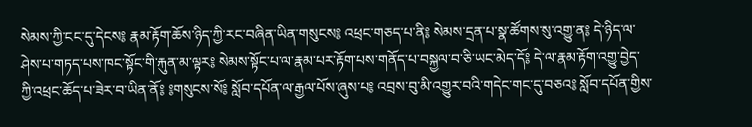སེམས་ཀྱི་ངང་དུ་དེངས༔ རྣམ་རྟོག་ཆོས་ཉིད་ཀྱི་རང་བཞིན་ཡིན་གསུངས༔ འཕྲང་གཅད་པ་ནི༔ སེམས་དྲན་པ་སྣ་ཚོགས་སུ་འགྱུ་ན༔ དེ་ཉིད་ལ་ཤེས་པ་གཏད་པས་ཁང་སྟོང་གི་རྐུན་མ་ལྟར༔ སེམས་སྟོང་པ་ལ་རྣམ་པར་རྟོག་པས་གནོད་པ་བསྐྱལ་བ་ཅི་ཡང་མེད་དོ༔ དེ་ལ་རྣམ་རྟོག་འགྱུ་བྱེད་ཀྱི་འཕྲང་ཆོད་པ་ཟེར་བ་ཡིན་ནོ༔ ༔གསུངས་སོ༔ སློབ་དཔོན་ལ་རྒྱལ་པོས་ཞུས་པ༔ འབྲས་བུ་མི་འགྱུར་བའི་གདེང་གང་དུ་བཅའ༔ སློབ་དཔོན་གྱིས་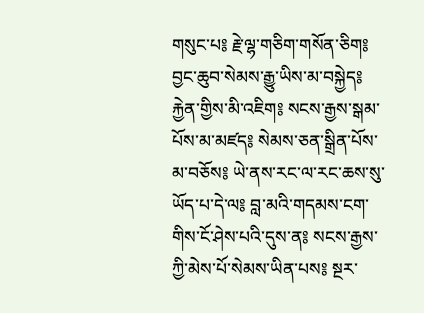གསུང་པ༔ རྗེ་ལྷ་གཅིག་གསོན་ཅིག༔ བྱང་ཆུབ་སེམས་རྒྱུ་ཡིས་མ་བསྐྱེད༔ རྐྱེན་གྱིས་མི་འཇིག༔ སངས་རྒྱས་སྒམ་པོས་མ་མཛད༔ སེམས་ཅན་སྒྲིན་པོས་མ་བཅོས༔ ཡེ་ནས་རང་ལ་རང་ཆས་སུ་ཡོད་པ་དེ་ལ༔ བླ་མའི་གདམས་ངག་གིས་ངོ་ཤེས་པའི་དུས་ན༔ སངས་རྒྱས་ཀྱི་མེས་པོ་སེམས་ཡིན་པས༔ སྔར་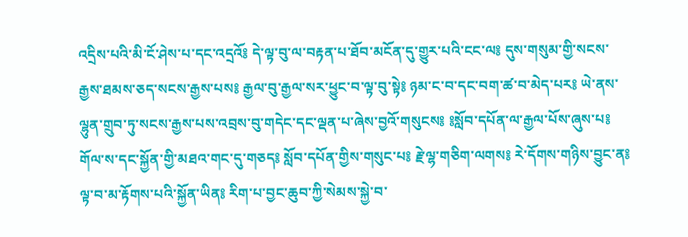འདྲིས་པའི་མི་ངོ་ཤེས་པ་དང་འདྲའོ༔ དེ་ལྟ་བུ་ལ་བརྟན་པ་ཐོབ་མངོན་དུ་གྱུར་པའི་ངང་ལ༔ དུས་གསུམ་གྱི་སངས་རྒྱས་ཐམས་ཅད་སངས་རྒྱས་པས༔ རྒྱལ་བུ་རྒྱལ་སར་ཕྱུང་བ་ལྟ་བུ་སྟེ༔ ཉམ་ང་བ་དང་བག་ཚ་བ་མེད་པར༔ ཡེ་ནས་ལྷུན་གྲུབ་ཏུ་སངས་རྒྱས་པས་འབྲས་བུ་གདེང་དང་ལྡན་པ་ཞེས་བྱའོ་གསུངས༔ ༔སློབ་དཔོན་ལ་རྒྱལ་པོས་ཞུས་པ༔ གོལ་ས་དང་སྐྱོན་གྱི་མཐའ་གང་དུ་གཅད༔ སློབ་དཔོན་གྱིས་གསུང་པ༔ རྗེ་ལྷ་གཅིག་ལགས༔ རེ་དོགས་གཉིས་བྱུང་ན༔ ལྟ་བ་མ་རྟོགས་པའི་སྐྱོན་ཡིན༔ རིག་པ་བྱང་ཆུབ་ཀྱི་སེམས་སྐྱེ་བ་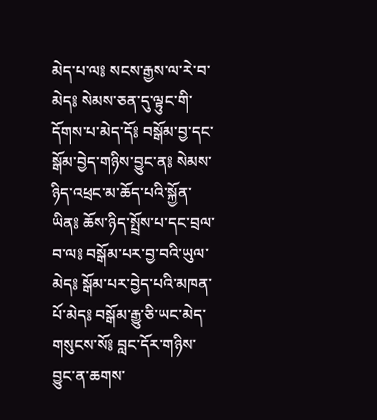མེད་པ་ལ༔ སངས་རྒྱས་ལ་རེ་བ་མེད༔ སེམས་ཅན་དུ་ལྟུང་གི་དོགས་པ་མེད་དོ༔ བསྒོམ་བྱ་དང་སྒོམ་བྱེད་གཉིས་བྱུང་ན༔ སེམས་ཉིད་འཕྲང་མ་ཆོད་པའི་སྐྱོན་ཡིན༔ ཆོས་ཉིད་སྤྲོས་པ་དང་བྲལ་བ་ལ༔ བསྒོམ་པར་བྱ་བའི་ཡུལ་མེད༔ སྒོམ་པར་བྱེད་པའི་མཁན་པོ་མེད༔ བསྒོམ་རྒྱུ་ཅི་ཡང་མེད་གསུངས་སོ༔ བླང་དོར་གཉིས་བྱུང་ན་ཆགས་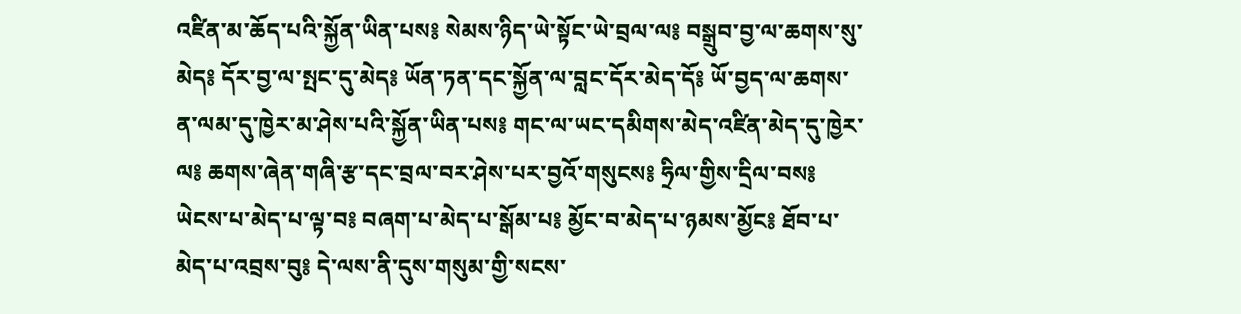འཛིན་མ་ཆོད་པའི་སྐྱོན་ཡིན་པས༔ སེམས་ཉིད་ཡེ་སྟོང་ཡེ་བྲལ་ལ༔ བསྒྲུབ་བྱ་ལ་ཆགས་སུ་མེད༔ དོར་བྱ་ལ་སྤང་དུ་མེད༔ ཡོན་ཏན་དང་སྐྱོན་ལ་བླང་དོར་མེད་དོ༔ ཡོ་བྱད་ལ་ཆགས་ན་ལམ་དུ་ཁྱེར་མ་ཤེས་པའི་སྐྱོན་ཡིན་པས༔ གང་ལ་ཡང་དམིགས་མེད་འཛིན་མེད་དུ་ཁྱེར་ལ༔ ཆགས་ཞེན་གཞི་རྩ་དང་བྲལ་བར་ཤེས་པར་བྱའོ་གསུངས༔ ཧྲིལ་གྱིས་དྲིལ་བས༔ ཡེངས་པ་མེད་པ་ལྟ་བ༔ བཞག་པ་མེད་པ་སྒོམ་པ༔ མྱོང་བ་མེད་པ་ཉམས་མྱོང༔ ཐོབ་པ་མེད་པ་འབྲས་བུ༔ དེ་ལས་ནི་དུས་གསུམ་གྱི་སངས་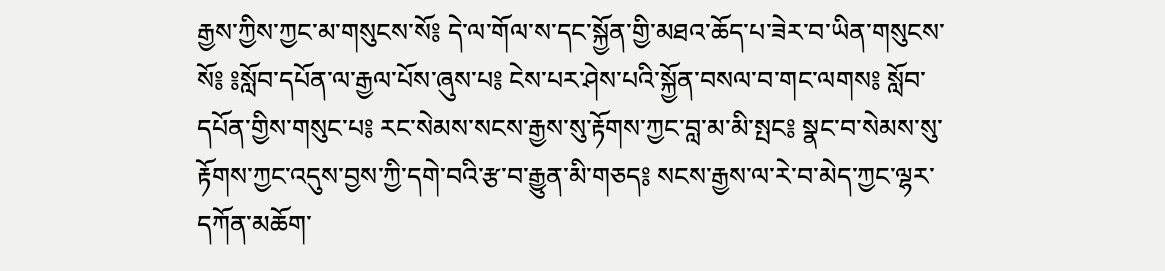རྒྱས་ཀྱིས་ཀྱང་མ་གསུངས་སོ༔ དེ་ལ་གོལ་ས་དང་སྐྱོན་གྱི་མཐའ་ཆོད་པ་ཟེར་བ་ཡིན་གསུངས་སོ༔ ༔སློབ་དཔོན་ལ་རྒྱལ་པོས་ཞུས་པ༔ ངེས་པར་ཤེས་པའི་སྐྱོན་བསལ་བ་གང་ལགས༔ སློབ་དཔོན་གྱིས་གསུང་པ༔ རང་སེམས་སངས་རྒྱས་སུ་རྟོགས་ཀྱང་བླ་མ་མི་སྤང༔ སྣང་བ་སེམས་སུ་རྟོགས་ཀྱང་འདུས་བྱས་ཀྱི་དགེ་བའི་རྩ་བ་རྒྱུན་མི་གཅད༔ སངས་རྒྱས་ལ་རེ་བ་མེད་ཀྱང་ལྷར་དཀོན་མཆོག་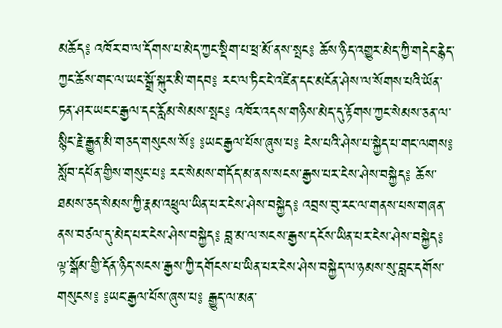མཆོད༔ འཁོར་བ་ལ་དོགས་པ་མེད་ཀྱང་སྡིག་པ་ཕྲ་མོ་ནས་སྤང༔ ཆོས་ཉིད་འགྱུར་མེད་ཀྱི་གདེང་རྙེད་ཀྱང་ཆོས་གང་ལ་ཡང་སྒྲོ་སྐུར་མི་གདབ༔ རང་ལ་ཏིང་ངེ་འཛིན་དང་མངོན་ཤེས་ལ་སོགས་པའི་ཡོན་ཏན་ཤར་ཡང་ང་རྒྱལ་དང་རློམ་སེམས་སྤང༔ འཁོར་འདས་གཉིས་མེད་དུ་རྟོགས་ཀྱང་སེམས་ཅན་ལ་སྙིང་རྗེ་རྒྱུན་མི་གཅད་གསུངས་སོ༔ ༔ཡང་རྒྱལ་པོས་ཞུས་པ༔ ངེས་པའི་ཤེས་པ་སྐྱེད་པ་གང་ལགས༔ སློབ་དཔོན་གྱིས་གསུང་པ༔ རང་སེམས་གདོད་མ་ནས་སངས་རྒྱས་པར་ངེས་ཤེས་བསྐྱེད༔ ཆོས་ཐམས་ཅད་སེམས་ཀྱི་རྣམ་འཕྲུལ་ཡིན་པར་ངེས་ཤེས་བསྐྱེད༔ འབྲས་བུ་རང་ལ་གནས་པས་གཞན་ནས་བཙལ་དུ་མེད་པར་ངེས་ཤེས་བསྐྱེད༔ བླ་མ་ལ་སངས་རྒྱས་དངོས་ཡིན་པར་ངེས་ཤེས་བསྐྱེད༔ ལྟ་སྒོམ་གྱི་དོན་ཉིད་སངས་རྒྱས་ཀྱི་དགོངས་པ་ཡིན་པར་ངེས་ཤེས་བསྐྱེད་ལ་ཉམས་སུ་བླང་དགོས་གསུངས༔ ༔ཡང་རྒྱལ་པོས་ཞུས་པ༔ རྒྱུད་ལ་མན་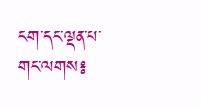ངག་དང་ལྡན་པ་གང་ལགས༔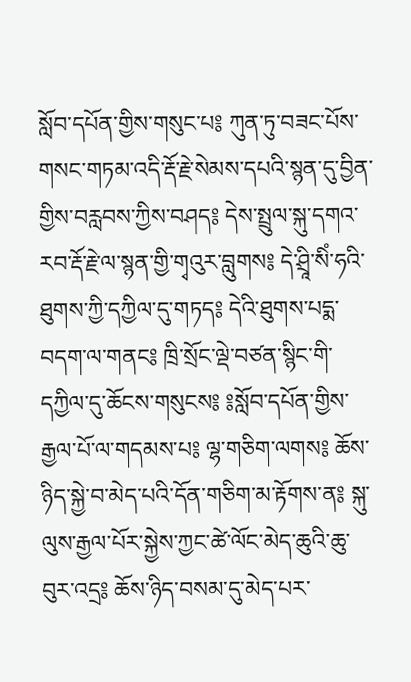སློབ་དཔོན་གྱིས་གསུང་པ༔ ཀུན་ཏུ་བཟང་པོས་གསང་གཏམ་འདི་རྡོ་རྗེ་སེམས་དཔའི་སྙན་དུ་བྱིན་གྱིས་བརླབས་ཀྱིས་བཤད༔ དེས་སྤྲུལ་སྐུ་དགའ་རབ་རྡོ་རྗེ་ལ་སྙན་གྱི་གྭའུར་བླུགས༔ དེ་ཤྲཱི་སིཾ་ཧའི་ཐུགས་ཀྱི་དཀྱིལ་དུ་གཏད༔ དེའི་ཐུགས་པདྨ་བདག་ལ་གནང༔ ཁྲི་སྲོང་ལྡེ་བཙན་སྙིང་གི་དཀྱིལ་དུ་ཆོངས་གསུངས༔ ༔སློབ་དཔོན་གྱིས་རྒྱལ་པོ་ལ་གདམས་པ༔ ལྷ་གཅིག་ལགས༔ ཆོས་ཉིད་སྐྱེ་བ་མེད་པའི་དོན་གཅིག་མ་རྟོགས་ན༔ སྐུ་ལུས་རྒྱལ་པོར་སྐྱེས་ཀྱང་ཚེ་ལོང་མེད་ཆུའི་ཆུ་བུར་འདྲ༔ ཆོས་ཉིད་བསམ་དུ་མེད་པར་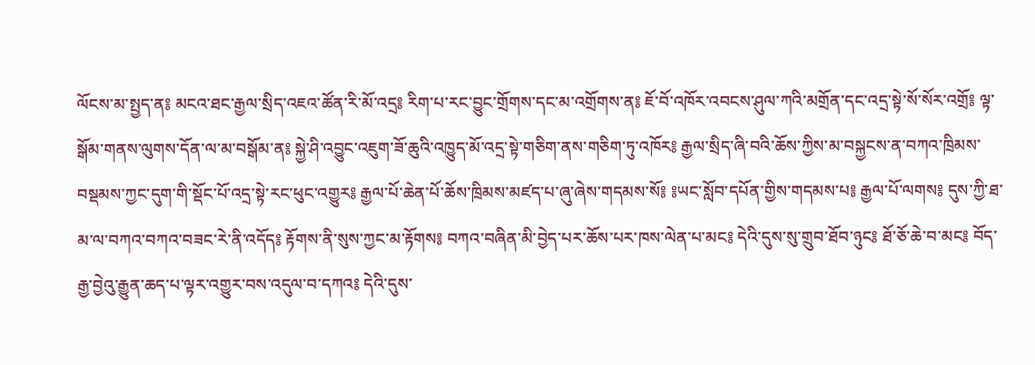ལོངས་མ་སྤྱད་ན༔ མངའ་ཐང་རྒྱལ་སྲིད་འཇའ་ཚོན་རི་མོ་འདྲ༔ རིག་པ་རང་བྱུང་གྲོགས་དང་མ་འགྲོགས་ན༔ ཇོ་བོ་འཁོར་འབངས་ཤུལ་ཀའི་མགྲོན་དང་འདྲ་སྟེ་སོ་སོར་འགྲོ༔ ལྟ་སྒོམ་གནས་ལུགས་དོན་ལ་མ་བསྒོམ་ན༔ སྐྱེ་ཤི་འབྱུང་འཇུག་ཟོ་ཆུའི་འཁྱུད་མོ་འདྲ་སྟེ་གཅིག་ནས་གཅིག་ཏུ་འཁོར༔ རྒྱལ་སྲིད་ཞི་བའི་ཆོས་ཀྱིས་མ་བསྐྱངས་ན་བཀའ་ཁྲིམས་བསྡམས་ཀྱང་དུག་གི་སྡོང་པོ་འདྲ་སྟེ་རང་ཕུང་འགྱུར༔ རྒྱལ་པོ་ཆེན་པོ་ཆོས་ཁྲིམས་མཛད་པ་ཞུ་ཞེས་གདམས་སོ༔ ༔ཡང་སློབ་དཔོན་གྱིས་གདམས་པ༔ རྒྱལ་པོ་ལགས༔ དུས་ཀྱི་ཐ་མ་ལ་བཀའ་བཀའ་བཟང་རེ་ནི་འདོད༔ རྟོགས་ནི་སུས་ཀྱང་མ་རྟོགས༔ བཀའ་བཞིན་མི་བྱེད་པར་ཆོས་པར་ཁས་ལེན་པ་མང༔ དེའི་དུས་སུ་གྲུབ་ཐོབ་ཉུང༔ ཐོ་ཅོ་ཆེ་བ་མང༔ བོད་རྒྱ་བྱེའུ་རྒྱུན་ཆད་པ་ལྟར་འགྱུར་བས་འདུལ་བ་དཀའ༔ དེའི་དུས་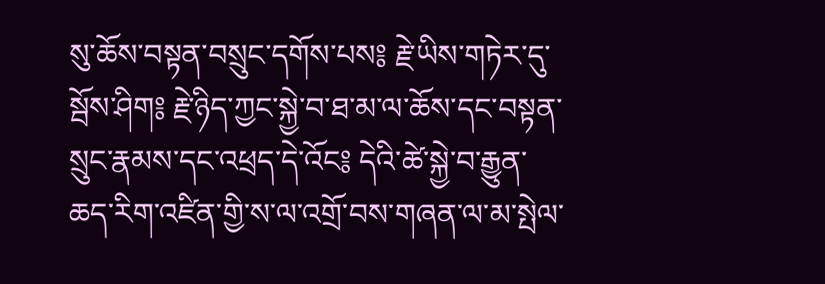སུ་ཆོས་བསྟན་བསྲུང་དགོས་པས༔ རྗེ་ཡིས་གཏེར་དུ་སྦོས་ཤིག༔ རྗེ་ཉིད་ཀྱང་སྐྱེ་བ་ཐ་མ་ལ་ཆོས་དང་བསྟན་སྲུང་རྣམས་དང་འཕྲད་དེ་འོང༔ དེའི་ཚེ་སྐྱེ་བ་རྒྱུན་ཆད་རིག་འཛིན་གྱི་ས་ལ་འགྲོ་བས་གཞན་ལ་མ་སྤེལ་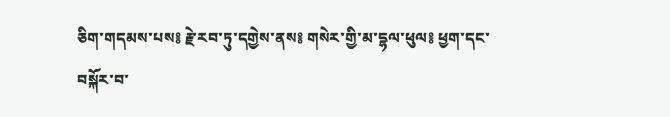ཅིག་གདམས་པས༔ རྗེ་རབ་ཏུ་དགྱེས་ནས༔ གསེར་གྱི་མ་དྷལ་ཕུལ༔ ཕྱག་དང་བསྐོར་བ་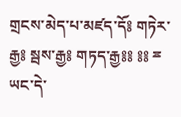གྲངས་མེད་པ་མཛད་དོ༔ གཏེར་རྒྱ༔ སྦས་རྒྱ༔ གཏད་རྒྱ༔༔ ༔༔ ྈ ཡང་དེ་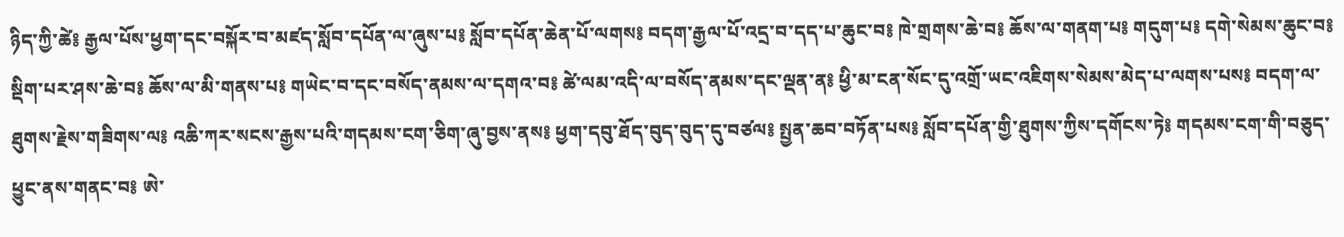ཉིད་ཀྱི་ཚེ༔ རྒྱལ་པོས་ཕྱག་དང་བསྐོར་བ་མཛད་སློབ་དཔོན་ལ་ཞུས་པ༔ སློབ་དཔོན་ཆེན་པོ་ལགས༔ བདག་རྒྱལ་པོ་འདྲ་བ་དད་པ་ཆུང་བ༔ ཁེ་གྲགས་ཆེ་བ༔ ཆོས་ལ་གནག་པ༔ གདུག་པ༔ དགེ་སེམས་ཆུང་བ༔ སྡིག་པར་ཤས་ཆེ་བ༔ ཆོས་ལ་མི་གནས་པ༔ གཡེང་བ་དང་བསོད་ནམས་ལ་དགའ་བ༔ ཚེ་ལམ་འདི་ལ་བསོད་ནམས་དང་ལྡན་ན༔ ཕྱི་མ་ངན་སོང་དུ་འགྲོ་ཡང་འཇིགས་སེམས་མེད་པ་ལགས་པས༔ བདག་ལ་ཐུགས་རྗེས་གཟིགས་ལ༔ འཆི་ཀར་སངས་རྒྱས་པའི་གདམས་ངག་ཅིག་ཞུ་བྱས་ནས༔ ཕྱག་དབུ་ཐོད་བུད་བུད་དུ་བཙལ༔ སྤྱན་ཆབ་བཏོན་པས༔ སློབ་དཔོན་གྱི་ཐུགས་ཀྱིས་དགོངས་ཏེ༔ གདམས་ངག་གི་བཅུད་ཕྱུང་ནས་གནང་བ༔ ཨེ་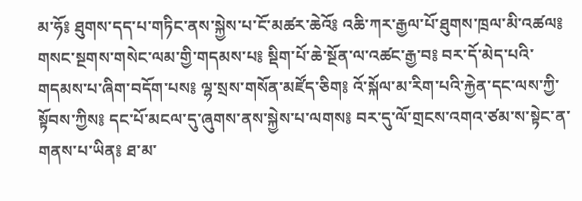མ་ཧོ༔ ཐུགས་དད་པ་གཏིང་ནས་སྐྱེས་པ་ངོ་མཚར་ཆེའོ༔ འཆི་ཀར་རྒྱལ་པོ་ཐུགས་ཁྲལ་མི་འཚལ༔ གསང་སྔགས་གསེང་ལམ་གྱི་གདམས་པ༔ སྡིག་པོ་ཆེ་སྔོན་ལ་འཚང་རྒྱ་བ༔ བར་དོ་མེད་པའི་གདམས་པ་ཞིག་བདོག་པས༔ ལྷ་སྲས་གསོན་མཛོད་ཅིག༔ འོ་སྐོལ་མ་རིག་པའི་རྐྱེན་དང་ལས་ཀྱི་སྟོབས་ཀྱིས༔ དང་པོ་མངལ་དུ་ཞུགས་ནས་སྐྱེས་པ་ལགས༔ བར་དུ་ལོ་གྲངས་འགའ་ཙམ་ས་སྟེང་ན་གནས་པ་ཡིན༔ ཐ་མ་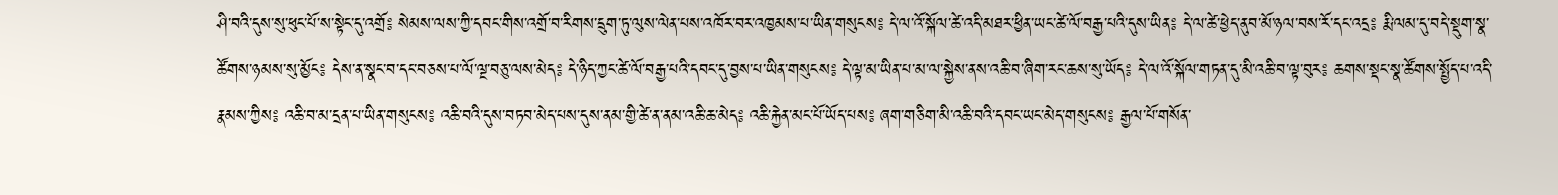ཤི་བའི་དུས་སུ་ཕུང་པོ་ས་སྟེང་དུ་འགྲོ༔ སེམས་ལས་ཀྱི་དབང་གིས་འགྲོ་བ་རིགས་དྲུག་ཏུ་ལུས་ལེན་པས་འཁོར་བར་འཁྱམས་པ་ཡིན་གསུངས༔ དེ་ལ་འོ་སྐོལ་ཚེ་འདི་མཐར་ཕྱིན་ཡང་ཚེ་ལོ་བརྒྱ་པའི་དུས་ཡིན༔ དེ་ལ་ཚེ་ཕྱེད་ནུབ་མོ་ཉལ་བས་རོ་དང་འདྲ༔ རྨི་ལམ་དུ་བདེ་སྡུག་སྣ་ཚོགས་ཉམས་སུ་མྱོང༔ དེས་ན་སྣང་བ་དང་བཅས་པ་ལོ་ལྔ་བཅུ་ལས་མེད༔ དེ་ཉིད་ཀྱང་ཚེ་ལོ་བརྒྱ་པའི་དབང་དུ་བྱས་པ་ཡིན་གསུངས༔ དེ་ལྟ་མ་ཡིན་པ་མ་ལ་སྐྱེས་ནས་འཆི་བ་ཞིག་རང་ཆས་སུ་ཡོད༔ དེ་ལ་འོ་སྐོལ་གཏན་དུ་མི་འཆི་བ་ལྟ་བུར༔ ཆགས་སྡང་སྣ་ཚོགས་སྤྱོད་པ་འདི་རྣམས་ཀྱིས༔ འཆི་བ་མ་དྲན་པ་ཡིན་གསུངས༔ འཆི་བའི་དུས་བཏབ་མེད་པས་དུས་ནམ་གྱི་ཚེ་ན་ནམ་འཆི་ཆ་མེད༔ འཆི་རྐྱེན་མང་པོ་ཡོད་པས༔ ཞག་གཅིག་མི་འཆི་བའི་དབང་ཡང་མེད་གསུངས༔ རྒྱལ་པོ་གསོན་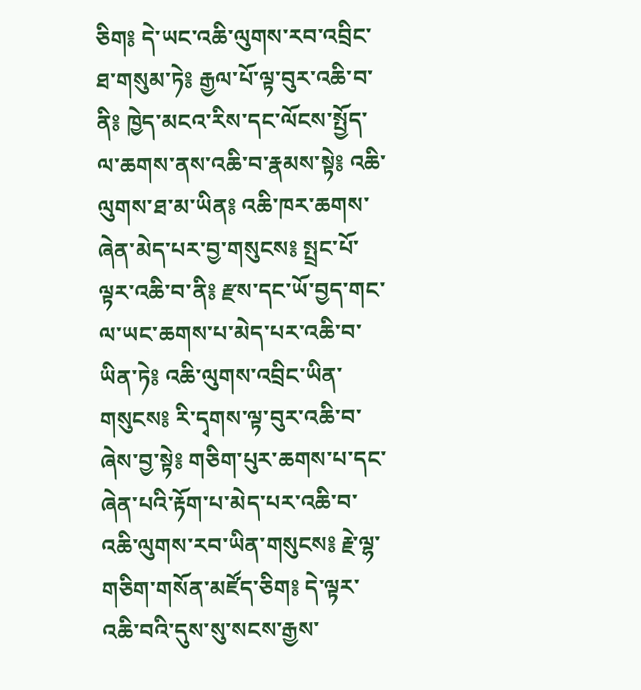ཅིག༔ དེ་ཡང་འཆི་ལུགས་རབ་འབྲིང་ཐ་གསུམ་ཏེ༔ རྒྱལ་པོ་ལྟ་བུར་འཆི་བ་ནི༔ ཁྱེད་མངའ་རིས་དང་ལོངས་སྤྱོད་ལ་ཆགས་ནས་འཆི་བ་རྣམས་སྟེ༔ འཆི་ལུགས་ཐ་མ་ཡིན༔ འཆི་ཁར་ཆགས་ཞེན་མེད་པར་བྱ་གསུངས༔ སྤྲང་པོ་ལྟར་འཆི་བ་ནི༔ རྫས་དང་ཡོ་བྱད་གང་ལ་ཡང་ཆགས་པ་མེད་པར་འཆི་བ་ཡིན་ཏེ༔ འཆི་ལུགས་འབྲིང་ཡིན་གསུངས༔ རི་དྭགས་ལྟ་བུར་འཆི་བ་ཞེས་བྱ་སྟེ༔ གཅིག་པུར་ཆགས་པ་དང་ཞེན་པའི་རྟོག་པ་མེད་པར་འཆི་བ་འཆི་ལུགས་རབ་ཡིན་གསུངས༔ རྗེ་ལྷ་གཅིག་གསོན་མཛོད་ཅིག༔ དེ་ལྟར་འཆི་བའི་དུས་སུ་སངས་རྒྱས་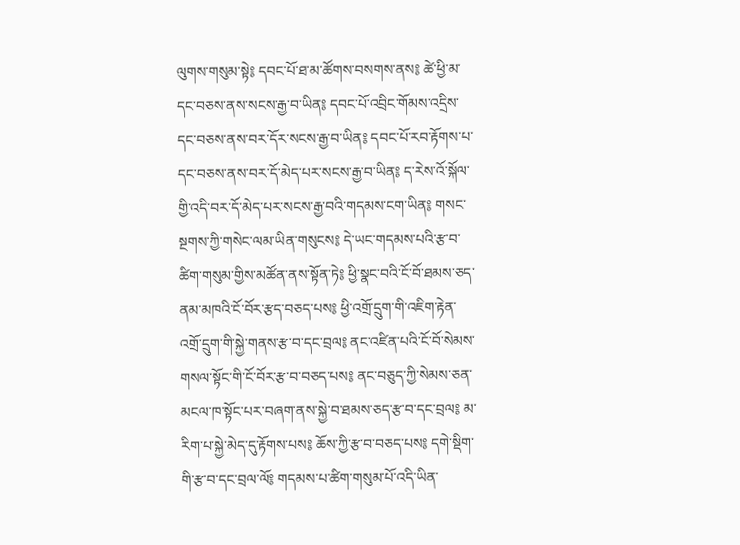ལུགས་གསུམ་སྟེ༔ དབང་པོ་ཐ་མ་ཚོགས་བསགས་ནས༔ ཚེ་ཕྱི་མ་དང་བཅས་ནས་སངས་རྒྱ་བ་ཡིན༔ དབང་པོ་འབྲིང་གོམས་འདྲིས་དང་བཅས་ནས་བར་དོར་སངས་རྒྱ་བ་ཡིན༔ དབང་པོ་རབ་རྟོགས་པ་དང་བཅས་ནས་བར་དོ་མེད་པར་སངས་རྒྱ་བ་ཡིན༔ ད་རེས་འོ་སྐོལ་གྱི་འདི་བར་དོ་མེད་པར་སངས་རྒྱ་བའི་གདམས་ངག་ཡིན༔ གསང་སྔགས་ཀྱི་གསེང་ལམ་ཡིན་གསུངས༔ དེ་ཡང་གདམས་པའི་རྩ་བ་ཚིག་གསུམ་གྱིས་མཚོན་ནས་སྟོན་ཏེ༔ ཕྱི་སྣང་བའི་ངོ་བོ་ཐམས་ཅད་ནམ་མཁའི་ངོ་བོར་རྩད་བཅད་པས༔ ཕྱི་འགྲོ་དྲུག་གི་འཇིག་རྟེན་འགྲོ་དྲུག་གི་སྐྱེ་གནས་རྩ་བ་དང་བྲལ༔ ནང་འཛིན་པའི་ངོ་བོ་སེམས་གསལ་སྟོང་གི་ངོ་བོར་རྩ་བ་བཅད་པས༔ ནང་བཅུད་ཀྱི་སེམས་ཅན་མངལ་ཁ་སྟོང་པར་བཞག་ནས་སྐྱེ་བ་ཐམས་ཅད་རྩ་བ་དང་བྲལ༔ མ་རིག་པ་སྐྱེ་མེད་དུ་རྟོགས་པས༔ ཆོས་ཀྱི་རྩ་བ་བཅད་པས༔ དགེ་སྡིག་གི་རྩ་བ་དང་བྲལ་ལོ༔ གདམས་པ་ཚིག་གསུམ་པོ་འདི་ཡིན་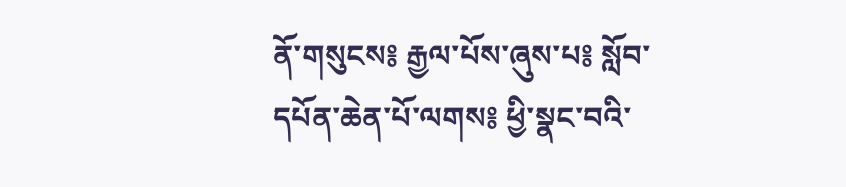ནོ་གསུངས༔ རྒྱལ་པོས་ཞུས་པ༔ སློབ་དཔོན་ཆེན་པོ་ལགས༔ ཕྱི་སྣང་བའི་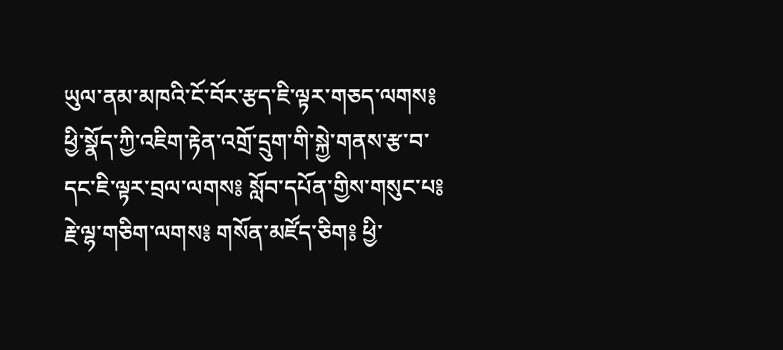ཡུལ་ནམ་མཁའི་ངོ་བོར་རྩད་ཇི་ལྟར་གཅད་ལགས༔ ཕྱི་སྣོད་ཀྱི་འཇིག་རྟེན་འགྲོ་དྲུག་གི་སྐྱེ་གནས་རྩ་བ་དང་ཇི་ལྟར་བྲལ་ལགས༔ སློབ་དཔོན་གྱིས་གསུང་པ༔ རྗེ་ལྷ་གཅིག་ལགས༔ གསོན་མཛོད་ཅིག༔ ཕྱི་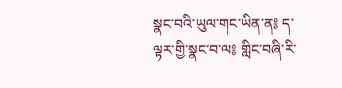སྣང་བའི་ཡུལ་གང་ཡིན་ན༔ ད་ལྟར་གྱི་སྣང་བ་ལ༔ གླིང་བཞི་རི་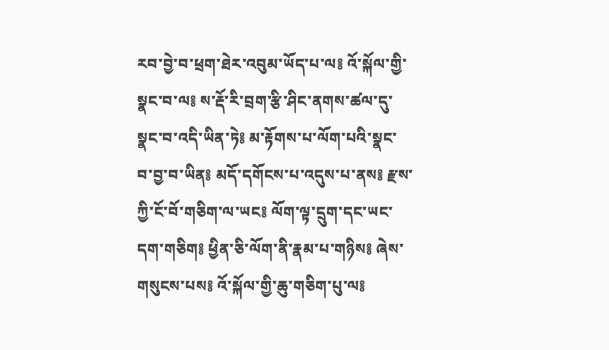རབ་བྱེ་བ་ཕྲག་ཐེར་འབུམ་ཡོད་པ་ལ༔ འོ་སྐོལ་གྱི་སྣང་བ་ལ༔ ས་རྡོ་རི་བྲག་རྩི་ཤིང་ནགས་ཚལ་དུ་སྣང་བ་འདི་ཡིན་ཏེ༔ མ་རྟོགས་པ་ལོག་པའི་སྣང་བ་བྱ་བ་ཡིན༔ མདོ་དགོངས་པ་འདུས་པ་ནས༔ རྫས་ཀྱི་ངོ་བོ་གཅིག་ལ་ཡང༔ ལོག་ལྟ་དྲུག་དང་ཡང་དག་གཅིག༔ ཕྱིན་ཅི་ལོག་ནི་རྣམ་པ་གཉིས༔ ཞེས་གསུངས་པས༔ འོ་སྐོལ་གྱི་ཆུ་གཅིག་པུ་ལ༔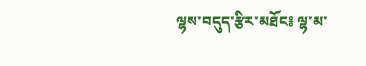ལྷས་བདུད་རྩིར་མཐོང༔ ལྷ་མ་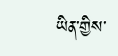ཡིན་གྱིས་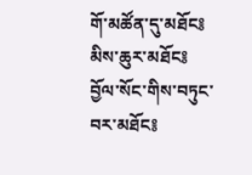གོ་མཚོན་དུ་མཐོང༔ མིས་ཆུར་མཐོང༔ བྱོལ་སོང་གིས་བཏུང་བར་མཐོང༔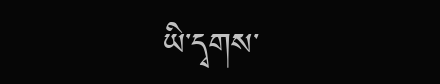ཡི་དྭགས་